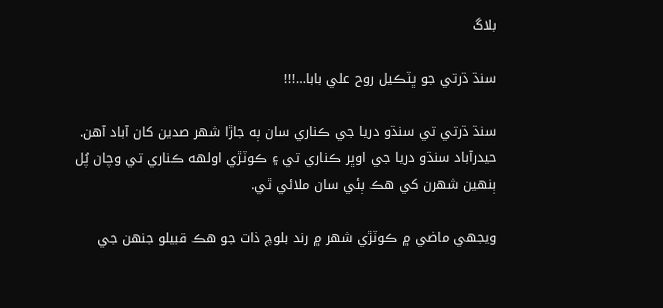بلاگ

سنڌ ڌرتي جو ڀٽڪيل روح علي بابا…!!!

سنڌ ڌرتي تي سنڌو دريا جي ڪناري سان ٻه جاڙا شهر صدين کان آباد آهن. حيدرآباد سنڌو دريا جي اوڀر ڪناري تي ۽ ڪوٽڙي اولهه ڪناري تي وچان پُل ٻنهين شهرن کي هڪ ٻئي سان ملائي ٿي.

ويجهي ماضي ۾ ڪوٽڙي شهر ۾ رند بلوچ ذات جو هڪ قبيلو جنهن جي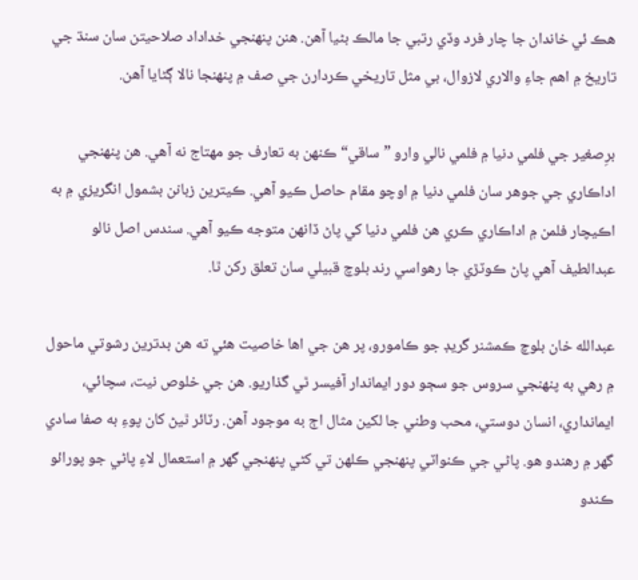هڪ ئي خاندان جا چار فرد وڏي رتبي جا مالڪ بڻيا آهن. هنن پنهنجي خداداد صلاحيتن سان سنڌ جي تاريخ ۾ اهم جاءِ والاري لازوال، بي مثل تاريخي ڪردارن جي صف ۾ پنهنجا نالا ڳڻايا آهن.

برِصغير جي فلمي دنيا ۾ فلمي نالي وارو ”ساقي“ ڪنهن به تعارف جو مهتاج نه آهي. هن پنهنجي اداڪاري جي جوهر سان فلمي دنيا ۾ اوچو مقام حاصل ڪيو آهي. ڪيترين زبانن بشمول انگريزي ۾ به اڪيچار فلمن ۾ اداڪاري ڪري هن فلمي دنيا کي پاڻ ڏانهن متوجه ڪيو آهي. سندس اصل نالو عبدالطيف آهي پاڻ ڪوٽڙي جا رهواسي رند بلوچ قبيلي سان تعلق رکن ٿا.

عبدالله خان بلوچ ڪمشنر گريڊ جو ڪامورو، پر هن جي اها خاصيت هئي ته هن بدترين رشوتي ماحول ۾ رهي به پنهنجي سروس جو سڄو دور ايماندار آفيسر ٿي گذاريو. هن جي خلوص نيت، سچائي، ايمانداري، انسان دوستي، محب وطني جا لکين مثال اڄ به موجود آهن. رٽائر ٿيڻ کان پوءِ به صفا سادي گهر ۾ رهندو هو. پاڻي جي ڪنواٽي پنهنجي ڪلهن تي کڻي پنهنجي گهر ۾ استعمال لاءِ پاڻي جو پورائو ڪندو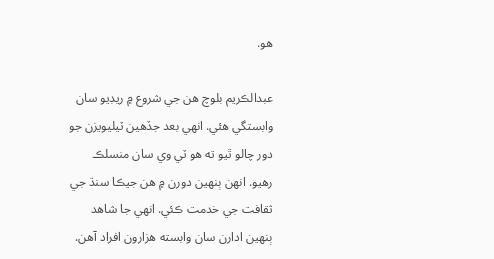هو.

عبدالڪريم بلوچ هن جي شروع ۾ ريڊيو سان وابستگي هئي. انهي بعد جڏهين ٽيليويزن جو دور چالو ٿيو ته هو ٽي وي سان منسلڪ رهيو. انهن ٻنهين دورن ۾ هن جيڪا سنڌ جي ثقافت جي خدمت ڪئي. انهي جا شاهد ٻنهين ادارن سان وابسته هزارون افراد آهن.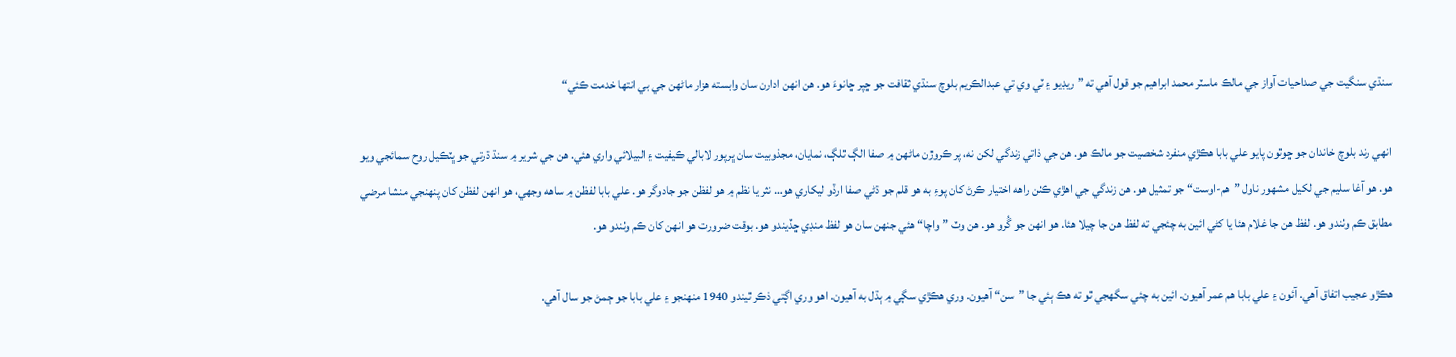سنڌي سنگيت جي صداحيات آواز جي مالڪ ماسٽر محمد ابراهيم جو قول آهي ته ”ريڊيو ۽ ٽي وي تي عبدالڪريم بلوچ سنڌي ثقافت جو ڇپر ڇانوءَ هو. هن انهن ادارن سان وابسته هزار ماڻهن جي بي انتها خدمت ڪئي“

انهي رند بلوچ خاندان جو ڇوٿون پايو علي بابا هڪڙي منفرد شخصيت جو مالڪ هو. هن جي ذاتي زندگي لکن نه، پر ڪروڙن ماڻهن ۾ صفا الڳ ٿلڳ، نمايان، مجذوبيت سان ڀرپور لابالي ڪيفيت ۽ البيلائي واري هئي. هن جي شرير ۾ سنڌ ڌرتي جو ڀٽڪيل روح سمائجي ويو هو. هو آغا سليم جي لکيل مشهور ناول ”هم-اوست“ جو تمثيل هو. هن زندگي جي اهڙي ڪٺن راهه اختيار ڪرڻ کان پوءِ به هو قلم جو ڌڻي صفا ارڏو ليکاري هو… نثر يا نظم ۾ هو لفظن جو جادوگر هو. علي بابا لفظن ۾ ساهه وجهي، هو انهن لفظن کان پنهنجي منشا مرضي مطابق ڪم وٺندو هو. لفظ هن جا غلام هئا يا کڻي ائين به چئجي ته لفظ هن جا چيلا هئا. هو انهن جو گُرو هو. هن وٽ ”واچا“ هئي جنهن سان هو لفظ منڊي ڇڏيندو هو. بوقت ضرورت هو انهن کان ڪم وٺندو هو.

هڪڙو عجيب اتفاق آهي. آئون ۽ علي بابا هم عمر آهيون. ائين به چئي سگهجي ٿو ته هڪ ٻئي جا ”سن“ آهيون. وري هڪڙي سڳي ۾ ٻڌل به آهيون. اهو وري اڳتي ذڪر ٿيندو 1940 منهنجو ۽ علي بابا جو ڄمڻ جو سال آهي.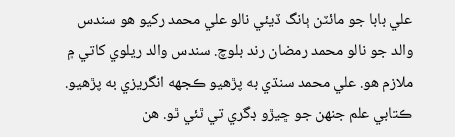علي بابا جو مائٽن ٻانگ ڏيئي نالو علي محمد رکيو هو سندس والد جو نالو محمد رمضان رند بلوچ. سندس والد ريلوي کاتي ۾ ملازم هو. علي محمد سنڌي به پڙهيو ڪجهه انگريزي به پڙهيو. ڪتابي علم جنهن جو ڇيڙو ڊگري تي ٿئي ٿو. هن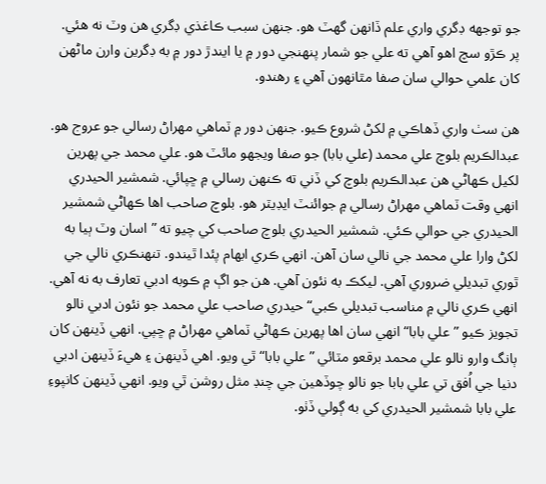جو توجهه ڊگري واري علم ڏانهن گهٽ هو. جنهن سبب ڪاغذي ڊگري هن وٽ نه هئي. پر ڪڙو سچ اهو آهي ته علي جو شمار پنهنجي دور ۾ يا ايندڙ دور ۾ به ڊگرين وارن ماڻهن کان علمي حوالي سان صفا مٿانهون آهي ۽ رهندو.

هن سٺ واري ڏهاڪي ۾ لکڻ شروع ڪيو. جنهن دور ۾ ٽماهي مهراڻ رسالي جو عروج هو. عبدالڪريم بلوچ علي محمد (علي بابا) جو صفا ويجهو مائٽ هو. علي محمد جي پهرين لکيل ڪهاڻي هن عبدالڪريم بلوچ کي ڏني ته ڪنهن رسالي ۾ ڇپائي. شمشير الحيدري انهي وقت ٽماهي مهراڻ رسالي ۾ جوائنٽ ايڊيٽر هو. بلوچ صاحب اها ڪهاڻي شمشير الحيدري جي حوالي ڪئي. شمشير الحيدري بلوچ صاحب کي چيو ته ”اسان وٽ ٻيا به لکڻ وارا علي محمد جي نالي سان آهن. انهي ڪري ابهام پئدا ٿيندو. تنهنڪري نالي جي ٿوري تبديلي ضروري آهي. ليکڪ به نئون آهي. هن جو اڳ ۾ ڪوبه ادبي تعارف به نه آهي. انهي ڪري نالي ۾ مناسب تبديلي ڪبي“ حيدري صاحب علي محمد جو نئون ادبي نالو تجويز ڪيو ”علي بابا“ انهي سان اها پهرين ڪهاڻي ٽماهي مهراڻ ۾ ڇپي. انهي ڏينهن کان ٻانگ وارو نالو علي محمد برقعو مٽائي ”علي بابا“ ٿي ويو. اهي ڏينهن ۽ هيءَ ڏينهن ادبي دنيا جي اُفق تي علي بابا جو نالو چوڏهين جي چنڊ مثل روشن ٿي ويو. انهي ڏينهن کانپوءِ علي بابا شمشير الحيدري کي به ڳولي ڏٺو.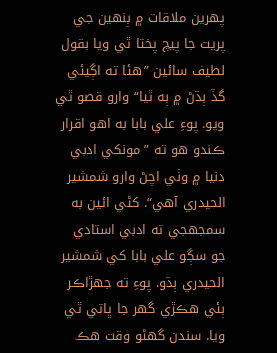پهرين ملاقات ۾ ٻنهين جي پريت جا پيچ پختا ٿي ويا بقول لطيف سائين ”هئا ته اڳيئي گڏ ٻڌڻ ۾ ٻه ٿيا“ وارو قصو ٿي ويو. پوءِ علي بابا به اهو اقرار ڪندو هو ته ”مونکي ادبي دنيا ۾ وٺي اچڻ وارو شمشير الحيدري آهي“. کڻي ائين به سمجهجي ته ادبي استادي جو سڳو علي بابا کي شمشير الحيدري ٻڌو. پوءِ ته جهڙاڪر ٻئي هڪڙي گهر جا ڀاتي ٿي ويا. سندن گهڻو وقت هڪ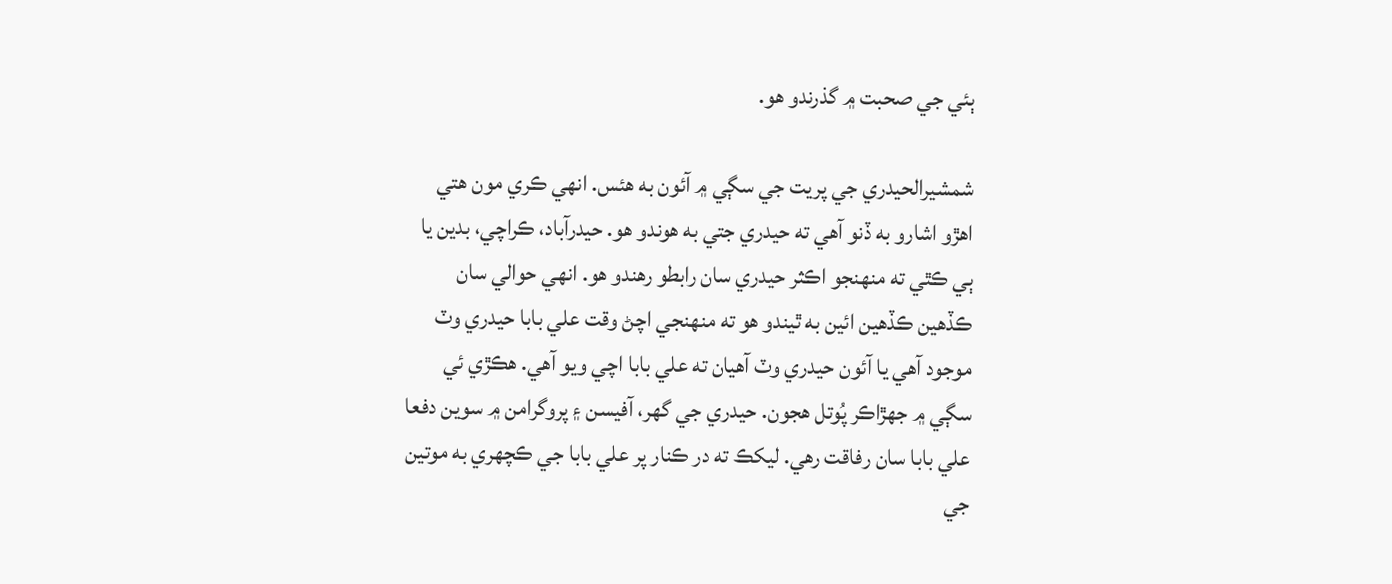ٻئي جي صحبت ۾ گذرندو هو.

شمشيرالحيدري جي پريت جي سڳي ۾ آئون به هئس. انهي ڪري مون هتي اهڙو اشارو به ڏنو آهي ته حيدري جتي به هوندو هو. حيدرآباد، ڪراچي، بدين يا ٻي ڪٿي ته منهنجو اڪثر حيدري سان رابطو رهندو هو. انهي حوالي سان ڪڏهين ڪڏهين ائين به ٿيندو هو ته منهنجي اچڻ وقت علي بابا حيدري وٽ موجود آهي يا آئون حيدري وٽ آهيان ته علي بابا اچي ويو آهي. هڪڙي ئي سڳي ۾ جهڙاڪر پُوتل هجون. حيدري جي گهر، آفيسن ۽ پروگرامن ۾ سوين دفعا علي بابا سان رفاقت رهي. ليکڪ ته در ڪنار پر علي بابا جي ڪچهري به موتين جي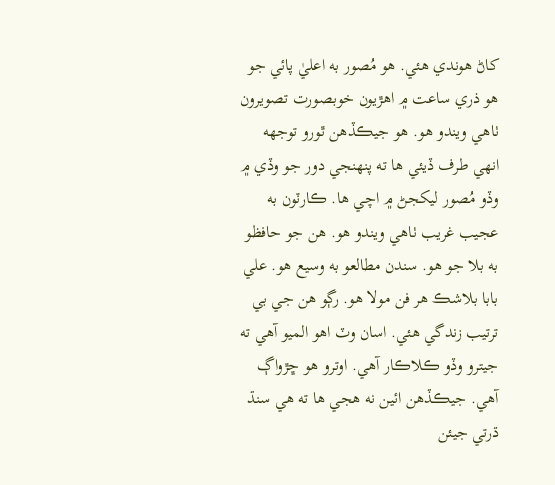کاڻ هوندي هئي. هو مُصور به اعليٰ پائي جو هو ذري ساعت ۾ اهڙيون خوبصورت تصويرون ٺاهي ويندو هو. هو جيڪڏهن ٿورو توجهه انهي طرف ڏيئي ها ته پنهنجي دور جو وڏي ۾ وڏو مُصور ليکجڻ ۾ اچي ها. ڪارٽون به عجيب غريب ٺاهي ويندو هو. هن جو حافظو به بلا جو هو. سندن مطالعو به وسيع هو. علي بابا بلاشڪ هر فن مولا هو. رڳو هن جي بي ترتيب زندگي هئي. اسان وٽ اهو الميو آهي ته جيترو وڏو ڪلاڪار آهي. اوترو هو ڇڙواڳ آهي. جيڪڏهن ائين نه هجي ها ته هي سنڌ ڌرتي جيئن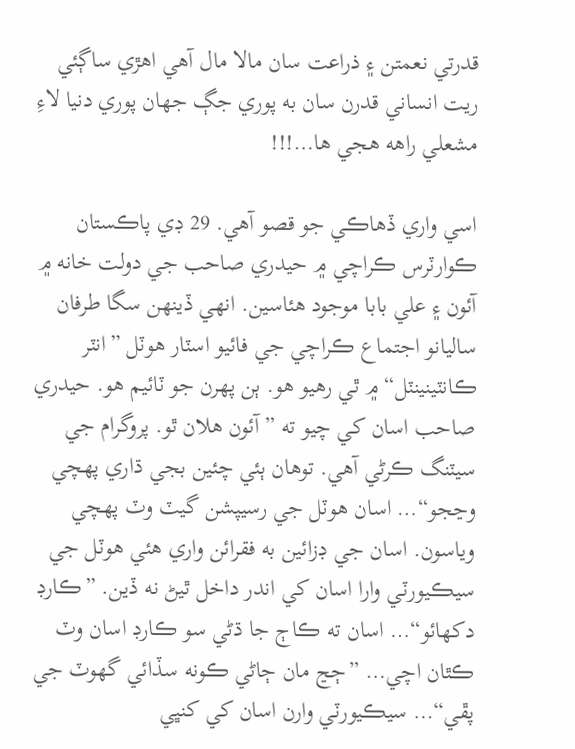قدرتي نعمتن ۽ ذراعت سان مالا مال آهي اهڙي ساڳئي ريت انساني قدرن سان به پوري جڳ جهان پوري دنيا لاءِ مشعلي راهه هجي ها…!!!

اسي واري ڏهاڪي جو قصو آهي. 29 ڊي پاڪستان ڪوارٽرس ڪراچي ۾ حيدري صاحب جي دولت خانه ۾ آئون ۽ علي بابا موجود هئاسين. انهي ڏينهن سگا طرفان ساليانو اجتماع ڪراچي جي فائيو اسٽار هوٽل ”انٽر ڪانٽينينٽل“ ۾ ٿي رهيو هو. ٻن پهرن جو ٽائيم هو. حيدري صاحب اسان کي چيو ته ”آئون هلان ٿو. پروگرام جي سيٽنگ ڪرڻي آهي. توهان ٻئي چئين بجي ڌاري پهچي وڃجو“… اسان هوٽل جي رسيپشن گيٽ وٽ پهچي وياسون. اسان جي ڊزائين به فقرائن واري هئي هوٽل جي سيڪيورٽي وارا اسان کي اندر داخل ٿيڻ نه ڏين. ”ڪارڊ دکهائو“… اسان ته ڪاڄ جا ڌڻي سو ڪارڊ اسان وٽ ڪٿان اچي… ”ڄڃ مان ڄاڻي ڪونه سڏائي گهوٽ جي پڦي“… سيڪيورٽي وارن اسان کي کنڀي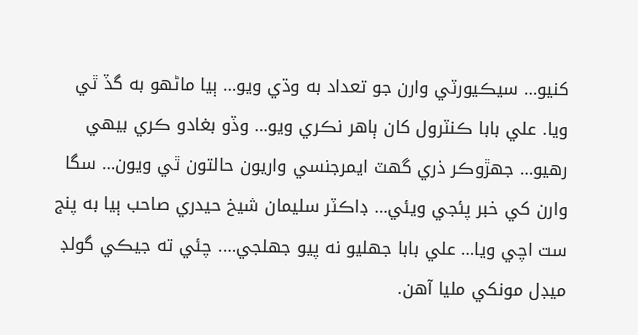کنيو… سيڪيورٽي وارن جو تعداد به وڌي ويو… ٻيا ماڻهو به گڏ ٿي ويا. علي بابا ڪنٽرول کان ٻاهر نڪري ويو… وڏو بغادو ڪري بيهي رهيو… جهڙوڪر ذري گهٽ ايمرجنسي واريون حالتون ٿي ويون… سگا وارن کي خبر پئجي ويئي… ڊاڪٽر سليمان شيخ حيدري صاحب ٻيا به پنج ست اچي ويا… علي بابا جهليو نه پيو جهلجي…. چئي ته جيڪي گولڊ ميڊل مونکي مليا آهن.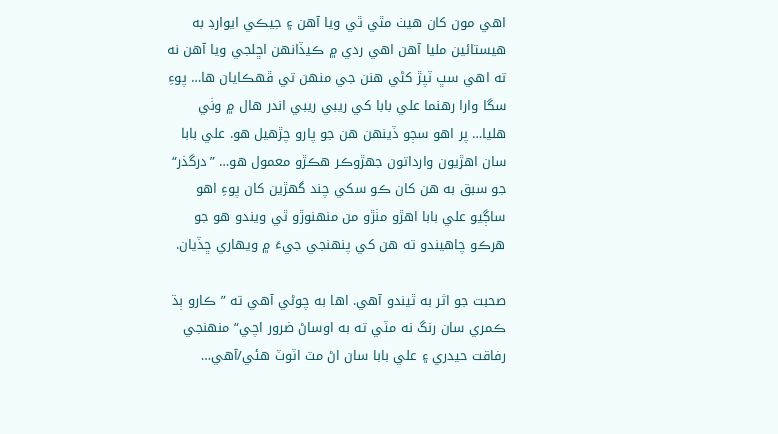اهي مون کان هيٺ مٿي ٿي ويا آهن ۽ جيڪي ايوارڊ به هيستائين مليا آهن اهي ردي ۾ ڪيڏانهن اڇلجي ويا آهن نه ته اهي سڀ ٽپڙ کڻي هنن جي منهن تي ڦهڪايان ها… پوءِ سگا وارا رهنما علي بابا کي ريبي ريبي اندر هال ۾ وٺي هليا… پر اهو سڄو ڏينهن هن جو پارو چڙهيل هو. علي بابا سان اهڙيون وارداتون جهڙوڪر هڪڙو معمول هو… ”درگذر“ جو سبق به هن کان ڪو سکي چند گهڙين کان پوءِ اهو ساڳيو علي بابا اهڙو مٺڙو من منهنوڙو ٿي ويندو هو جو هرڪو چاهيندو ته هن کي پنهنجي جيءَ ۾ ويهاري ڇڏيان.

صحبت جو اثر به ٿيندو آهي. اها به چوڻي آهي ته ”ڪارو ٻڌ ڪمري سان رنگ نه مٽي ته به اوساڻ ضرور اچي“ منهنجي رفاقت حيدري ۽ علي بابا سان اڻ مٽ اٽوٽ هئي/آهي…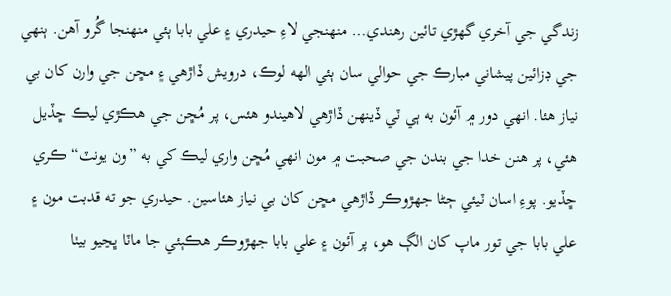زندگي جي آخري گهڙي تائين رهندي… منهنجي لاءِ حيدري ۽ علي بابا ٻئي منهنجا گُرو آهن. ٻنهي جي ڊزائين پيشاني مبارڪ جي حوالي سان ٻئي الهه لوڪ، درويش ڏاڙهي ۽ مڇن جي وارن کان بي نياز هئا. انهي دور ۾ آئون به ٻي ٽي ڏينهن ڏاڙهي لاهيندو هئس، پر مُڇن جي هڪڙي ليڪ ڇڏيل هئي، پر هنن خدا جي بندن جي صحبت ۾ مون انهي مُڇن واري ليڪ کي به ”ون يونٽ“ ڪري ڇڏيو. پوءِ اسان ٽيئي ڄڻا جهڙوڪر ڏاڙهي مڇن کان بي نياز هئاسين. حيدري جو ته قدبت مون ۽ علي بابا جي تور ماپ کان الڳ هو، پر آئون ۽ علي بابا جهڙوڪر هڪٻئي جا ماٽا ڀڃيو بيٺا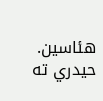هئاسين. حيدري ته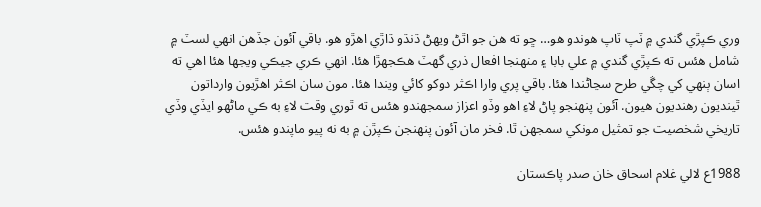وري ڪپڙي گندي ۾ ٽپ ٽاپ هوندو هو… ڇو ته هن جو اٿڻ ويهڻ ڌنڌو ڌاڙي اهڙو هو. باقي آئون جڏهن انهي لسٽ ۾ شامل هئس ته ڪپڙي گندي ۾ علي بابا ۽ منهنجا افعال ذري گهٽ هڪجهڙا هئا. انهي ڪري جيڪي ويجها هئا اهي ته اسان ٻنهي کي چڱي طرح سڃاڻندا هئا. باقي پري وارا اڪثر دوکو کائي ويندا هئا. مون سان اڪثر اهڙيون وارداتون ٿينديون رهنديون هيون. آئون پنهنجو پاڻ لاءِ اهو وڏو اعزاز سمجهندو هئس ته ٿوري وقت لاءِ به ڪي ماڻهو ايڏي وڏي تاريخي شخصيت جو تمثيل مونکي سمجهن ٿا. فخر مان آئون پنهنجن ڪپڙن ۾ به نه پيو ماپندو هئس.

1988ع لالي غلام اسحاق خان صدر پاڪستان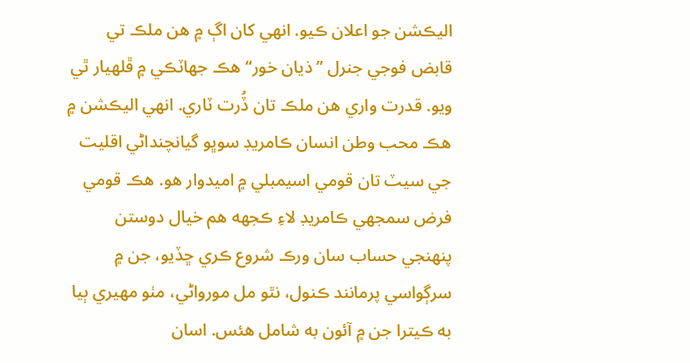اليڪشن جو اعلان ڪيو. انهي کان اڳ ۾ هن ملڪ تي قابض فوجي جنرل ”ذيان خور“ هڪ جهاٽڪي ۾ ڦلهيار ٿي ويو. قدرت واري هن ملڪ تان ڏُرت ٽاري. انهي اليڪشن ۾ هڪ محب وطن انسان ڪامريڊ سوڀو گيانچنداڻي اقليت جي سيٽ تان قومي اسيمبلي ۾ اميدوار هو. هڪ قومي فرض سمجهي ڪامريڊ لاءِ ڪجهه هم خيال دوستن پنهنجي حساب سان ورڪ شروع ڪري ڇڏيو، جن ۾ سرڳواسي پرمانند ڪنول، نٿو مل مورواڻي، مٺو مهيري ٻيا به ڪيترا جن ۾ آئون به شامل هئس. اسان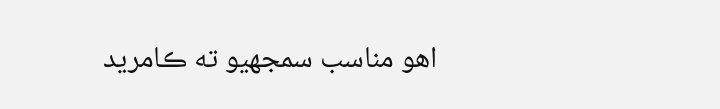اهو مناسب سمجهيو ته ڪامريد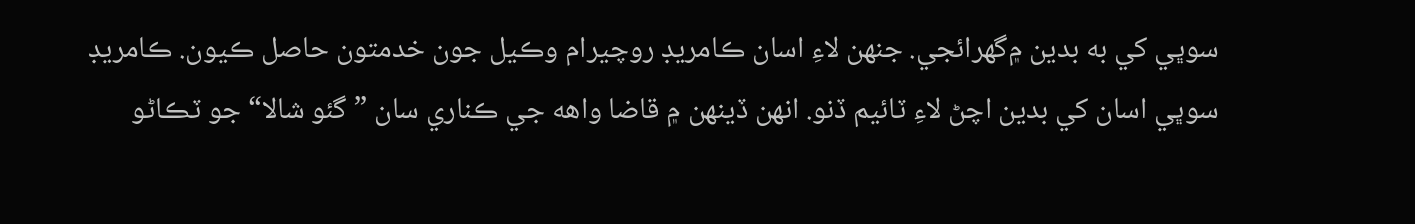سوڀي کي به بدين ۾گهرائجي. جنهن لاءِ اسان ڪامريڊ روچيرام وڪيل جون خدمتون حاصل ڪيون. ڪامريڊ سوڀي اسان کي بدين اچڻ لاءِ ٽائيم ڏنو. انهن ڏينهن ۾ قاضا واهه جي ڪناري سان ”گئو شالا“ جو ٽڪاڻو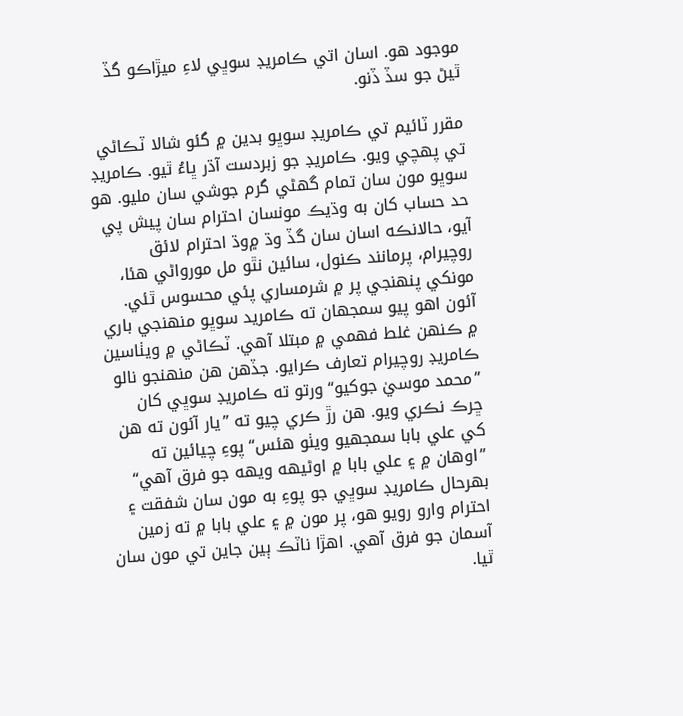موجود هو. اسان اتي ڪامريڊ سوڀي لاءِ ميڙاڪو گڏ ٿيڻ جو سڏ ڏنو.

مقرر ٽائيم تي ڪامريڊ سوڀو بدين ۾ گئو شالا ٽڪاڻي تي پهچي ويو. ڪامريڊ جو زبردست آڌر ڀاءُ ٿيو. ڪامريڊ سوڀو مون سان تمام گهڻي گرم جوشي سان مليو. هو حد حساب کان به وڌيڪ مونسان احترام سان پيش پي آيو، حالانڪه اسان سان گڏ وڌ ۾وڌ احترام لائق روچيرام، پرمانند ڪنول، سائين نٿو مل مورواڻي هئا، مونکي پنهنجي پر ۾ شرمساري پئي محسوس ٿئي. آئون اهو پيو سمجهان ته ڪامريد سوڀو منهنجي باري ۾ ڪنهن غلط فهمي ۾ مبتلا آهي. ٽڪاڻي ۾ ويٺاسين ڪامريڊ روچيرام تعارف ڪرايو. جڏهن هن منهنجو نالو ”محمد موسيٰ جوکيو“ ورتو ته ڪامريڊ سوڀي کان ڇرڪ نڪري ويو. هن رڙ ڪري چيو ته ”يار آئون ته هن کي علي بابا سمجهيو ويٺو هئس“ پوءِ چيائين ته ”اوهان ۾ ۽ علي بابا ۾ اوڻيهه ويهه جو فرق آهي“ بهرحال ڪامريڊ سوڀي جو پوءِ به مون سان شفقت ۽ احترام وارو رويو هو، پر مون ۾ ۽ علي بابا ۾ ته زمين آسمان جو فرق آهي. اهڙا ناٽڪ ٻين جاين تي مون سان ٿيا.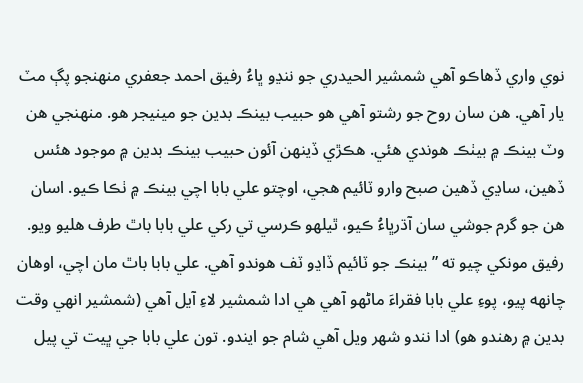نوي واري ڏهاڪو آهي شمشير الحيدري جو ننڍو ڀاءُ رفيق احمد جعفري منهنجو پڳ مٽ يار آهي. هن سان روح جو رشتو آهي هو حبيب بينڪ بدين جو مينيجر هو. منهنجي هن وٽ بينڪ ۾ بيٺڪ هوندي هئي. هڪڙي ڏينهن آئون حبيب بينڪ بدين ۾ موجود هئس ڏهين، ساڍي ڏهين صبح وارو ٽائيم هجي، اوچتو علي بابا اچي بينڪ ۾ ٺڪا ڪيو. اسان هن جو گرم جوشي سان آڌرڀاءُ ڪيو، ٿيلهو ڪرسي تي رکي علي بابا باٿ طرف هليو ويو. رفيق مونکي چيو ته ”بينڪ جو ٽائيم ڏاڍو ٽف هوندو آهي. علي بابا باٿ مان اچي، اوهان چانهه پيو، پوءِ علي بابا فقراءَ ماڻهو آهي هي ادا شمشير لاءِ آيل آهي (شمشير انهي وقت بدين ۾ رهندو هو) ادا نندو شهر ويل آهي شام جو ايندو. تون علي بابا جي ڀيت تي پيل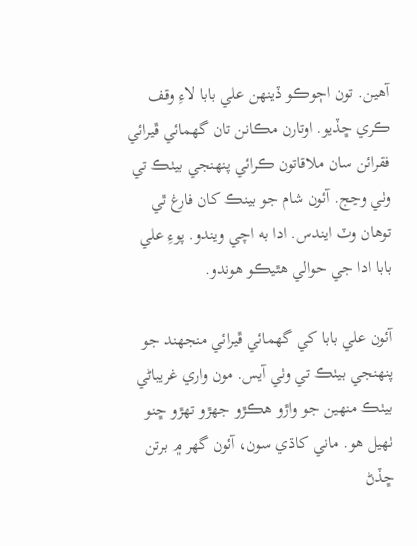آهين. تون اڄوڪو ڏينهن علي بابا لاءِ وقف ڪري ڇڏيو. اوتارن مڪانن تان گهمائي ڦيرائي فقرائن سان ملاقاتون ڪرائي پنهنجي بيٺڪ تي وٺي وڃج. آئون شام جو بينڪ کان فارغ ٿي توهان وٽ ايندس. ادا به اچي ويندو. پوءِ علي بابا ادا جي حوالي هٿيڪو هوندو.

آئون علي بابا کي گهمائي ڦيرائي منجهند جو پنهنجي بيٺڪ تي وٺي آيس. مون واري غريباڻي بيٺڪ منهين جو واڙو هڪڙو جهڙو تهڙو ڇنو ٺهيل هو. ماني کاڌي سون، آئون گهر ۾ برتن ڇڏڻ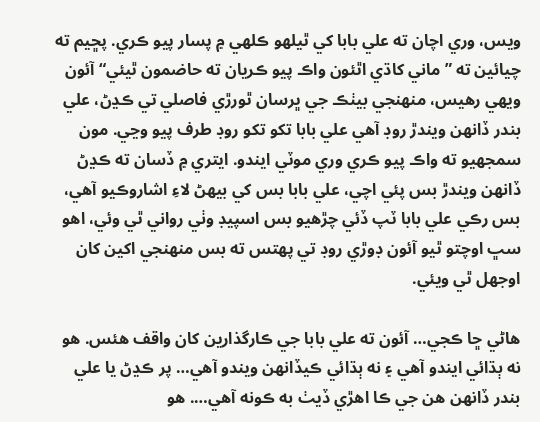ويس، وري اچان ته علي بابا کي ٿيلهو ڪلهي ۾ پسار پيو ڪري. پڇيم ته چيائين ته ”ماني کاڌي اٿئون واڪ پيو ڪريان ته حاضمون ٿيئي“ آئون ويهي رهيس، منهنجي بيٺڪ جي ڀرسان ٿورڙي فاصلي تي ڪڍڻ، علي بندر ڏانهن ويندڙ روڊ آهي علي بابا تکو تکو روڊ طرف پيو وڃي. مون سمجهيو ته واڪ پيو ڪري وري موٽي ايندو. ايتري ۾ ڏسان ته ڪڍڻ ڏانهن ويندڙ بس پئي اچي، علي بابا بس کي بيهڻ لاءِ اشاروڪيو آهي، بس رڪي علي بابا ٽپ ڏئي چڙهيو بس اسپيڊ وٺي رواني ٿي وئي، اهو سڀ اوچتو ٿيو آئون ڊوڙي روڊ تي پهتس ته بس منهنجي اکين کان اوجهل ٿي ويئي.

هاڻي ڇا ڪجي… آئون ته علي بابا جي ڪارگذارين کان واقف هئس. هو نه ٻڌائي ايندو آهي ۽ نه ٻڌائي ڪيڏانهن ويندو آهي… پر ڪڍڻ يا علي بندر ڏانهن هن جي ڪا اهڙي ڏيٺ به ڪونه آهي…. هو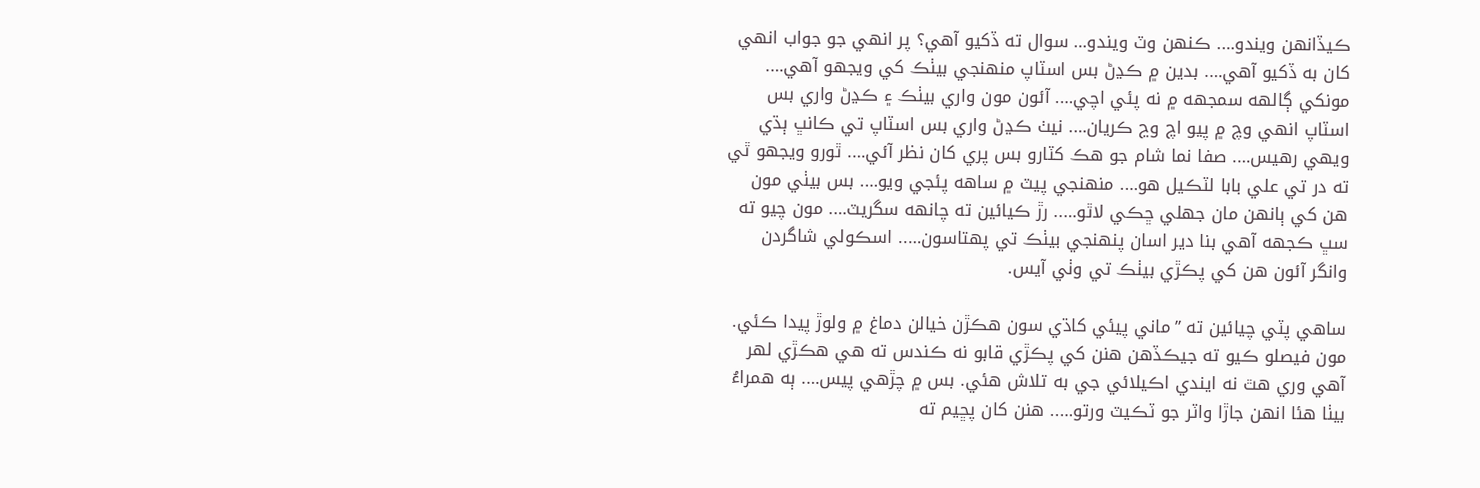ڪيڏانهن ويندو…. ڪنهن وٽ ويندو… سوال ته ڏکيو آهي؟ پر انهي جو جواب انهي کان به ڏکيو آهي…. بدين ۾ ڪڍڻ بس اسٽاپ منهنجي بيٺڪ کي ويجهو آهي…. مونکي ڳالهه سمجهه ۾ نه پئي اچي…. آئون مون واري بيٺڪ ۽ ڪڍڻ واري بس اسٽاپ انهي وچ ۾ پيو اچ وڃ ڪريان…. نيٺ ڪڍڻ واري بس اسٽاپ تي ڪانڀ ٻڌي ويهي رهيس…. صفا نما شام جو هڪ کٽارو بس پري کان نظر آئي…. ٿورو ويجهو ٿي ته در تي علي بابا لٽڪيل هو…. منهنجي پيٽ ۾ ساهه پئجي ويو…. بس بيٺي مون هن کي ٻانهن مان جهلي ڇڪي لاٿو….. رڙ ڪيائين ته چانهه سگريٽ…. مون چيو ته سڀ ڪجهه آهي بنا دير اسان پنهنجي بيٺڪ تي پهتاسون….. اسڪولي شاگردن وانگر آئون هن کي پڪڙي بيٺڪ تي وٺي آيس.

ساهي پٽي چيائين ته ”ماني پيئي کاڌي سون هڪڙن خيالن دماغ ۾ ولوڙ پيدا ڪئي. مون فيصلو ڪيو ته جيڪڏهن هنن کي پڪڙي قابو نه ڪندس ته هي هڪڙي لهر آهي وري هٿ نه ايندي اڪيلائي جي به تلاش هئي. بس ۾ چڙهي پيس…. ٻه همراءُ بيٺا هئا انهن جاڙا واٽر جو ٽڪيٽ ورتو….. هنن کان پڇيم ته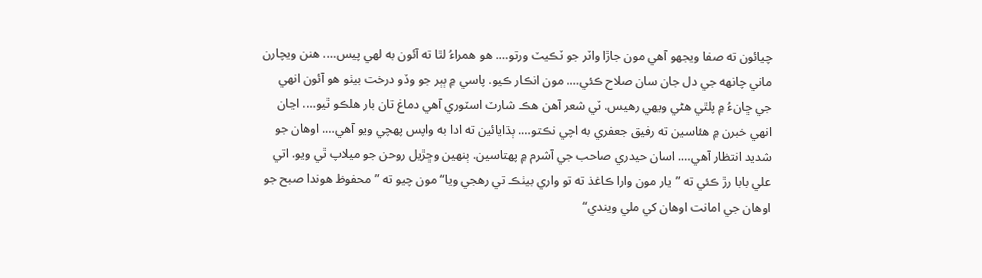چيائون ته صفا ويجهو آهي مون جاڙا واٽر جو ٽڪيٽ ورتو…. هو همراءُ لٿا ته آئون به لهي پيس…. هنن ويچارن ماني چانهه جي دل جان سان صلاح ڪئي…. مون انڪار ڪيو. پاسي ۾ ٻٻر جو وڏو درخت بيٺو هو آئون انهي جي ڇانءُ ۾ پلٿي هڻي ويهي رهيس. ٽي شعر آهن هڪ شارٽ اسٽوري آهي دماغ تان بار هلڪو ٿيو…. اڃان انهي خبرن ۾ هئاسين ته رفيق جعفري به اچي نڪتو…. ٻڌايائين ته ادا به واپس پهچي ويو آهي…. اوهان جو شديد انتظار آهي…. اسان حيدري صاحب جي آشرم ۾ پهتاسين. ٻنهين وڇڙيل روحن جو ميلاپ ٿي ويو. اتي علي بابا رڙ ڪئي ته ”يار مون وارا ڪاغذ ته تو واري بيٺڪ تي رهجي ويا“ مون چيو ته ”محفوظ هوندا صبح جو اوهان جي امانت اوهان کي ملي ويندي“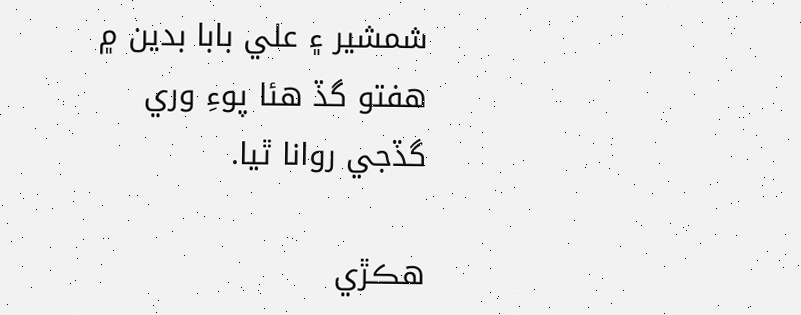شمشير ۽ علي بابا بدين ۾ هفتو گڏ هئا پوءِ وري گڏجي روانا ٿيا.

هڪڙي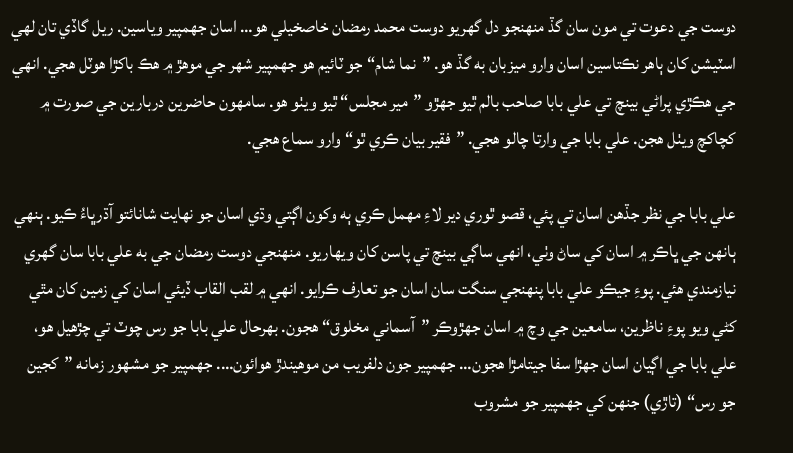دوست جي دعوت تي مون سان گڏ منهنجو دل گهريو دوست محمد رمضان خاصخيلي هو… اسان جهمپير وياسين. ريل گاڏي تان لهي اسٽيشن کان ٻاهر نڪتاسين اسان وارو ميزبان به گڏ هو. ”نما شام“ جو ٽائيم هو جهمپير شهر جي موهڙ ۾ هڪ باکڙا هوٽل هجي. انهي جي هڪڙي پراڻي بينچ تي علي بابا صاحب بالم ٿيو جهڙو ”مير مجلس“ ٿيو ويٺو هو. سامهون حاضرين دربارين جي صورت ۾ کچاکچ ويٺل هجن. علي بابا جي وارتا چالو هجي. ”فقير بيان ڪري ٿو“ وارو سماع هجي.

علي بابا جي نظر جڏهن اسان تي پئي، قصو ٿوري دير لاءِ مهمل ڪري ٻه وکون اڳتي وڌي اسان جو نهايت شانائتو آڌرڀاءُ ڪيو. ٻنهي ٻانهن جي ڀاڪر ۾ اسان کي ساڻ وٺي، انهي ساڳي بينچ تي پاسن کان ويهاريو. منهنجي دوست رمضان جي به علي بابا سان گهري نيازمندي هئي. پوءِ جيڪو علي بابا پنهنجي سنگت سان اسان جو تعارف ڪرايو. انهي ۾ لقب القاب ڏيئي اسان کي زمين کان مٿي کڻي ويو پوءِ ناظرين، سامعين جي وچ ۾ اسان جهڙوڪر ”آسماني مخلوق“ هجون. بهرحال علي بابا جو رس چوٽ تي چڙهيل هو، علي بابا جي اڳيان اسان جهڙا سفا جيتامڙا هجون… جهمپير جون دلفريب من موهيندڙ هوائون…. جهمپير جو مشهور زمانه ”کجين جو رس“ (تاڙي) جنهن کي جهمپير جو مشروب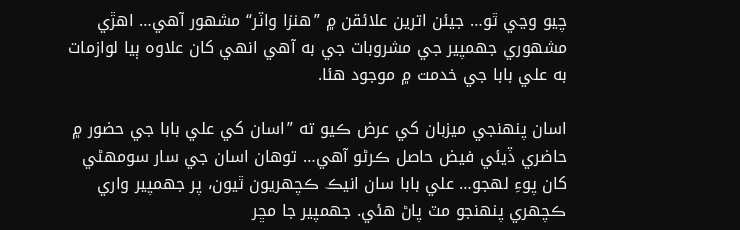چيو وڃي ٿو… جيئن اترين علائقن ۾ ”هنزا واٽر“ مشهور آهي… اهڙي مشهوري جهمپير جي مشروبات جي به آهي انهي کان علاوه ٻيا لوازمات به علي بابا جي خدمت ۾ موجود هئا.

اسان پنهنجي ميزبان کي عرض ڪيو ته ”اسان کي علي بابا جي حضور ۾ حاضري ڏيئي فيض حاصل ڪرڻو آهي… توهان اسان جي سار سومهڻي کان پوءِ لهجو… علي بابا سان انيڪ ڪچهريون ٿيون، پر جهمپير واري ڪچهري پنهنجو مٽ پاڻ هئي. جهمپير جا مڇر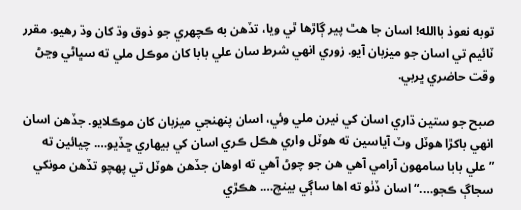توبه نعوذ باالله! اسان جا هٿ پير ڳاڙها ٿي ويا، تڏهن به ڪچهري جو ذوق وڌ کان وڌ رهيو. مقرر ٽائيم تي اسان جو ميزبان آيو. زوري انهي شرط سان علي بابا کان موڪل ملي ته سڀاڻي وڃڻ وقت حاضري ڀربي.

صبح جو ستين ڌاري اسان کي نيرن ملي وئي، اسان پنهنجي ميزبان کان موڪلايو. جڏهن اسان انهي باکڙا هوٽل وٽ آياسين ته هوٽل واري هڪل ڪري اسان کي بيهاري ڇڏيو…. چيائين ته ”علي بابا سامهون آرامي آهي هن جو چوڻ آهي ته اوهان جڏهن هوٽل تي پهچو تڏهن مونکي سجاڳ ڪجو….“ اسان ڏٺو ته اها ساڳي بينچ…. هڪڙي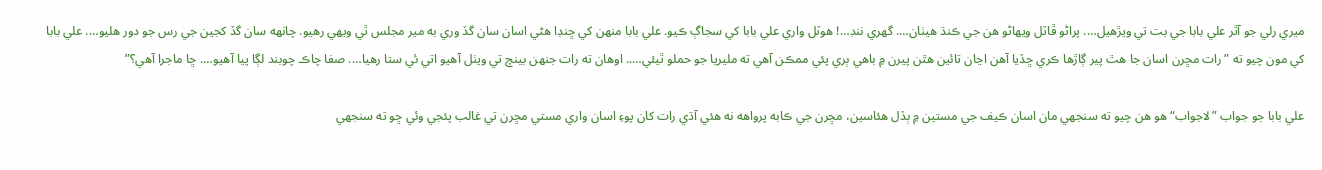ميري رلي جو آٿر علي بابا جي بت تي ويڙهيل…. پراڻو ڦاٽل ويهاڻو هن جي ڪنڌ هيٺان…. گهري ننڊ…! هوٽل واري علي بابا کي سجاڳ ڪيو. علي بابا منهن کي ڇنڊا هڻي اسان سان گڏ وري به مير مجلس ٿي ويهي رهيو. چانهه سان گڏ کجين جي رس جو دور هليو…. علي بابا کي مون چيو ته ”رات مڇرن اسان جا هٿ پير ڳاڙها ڪري ڇڏيا آهن اڃان تائين هٿن پيرن ۾ باهي ٻري پئي ممڪن آهي ته مليريا جو حملو ٿيئي….. اوهان ته رات جنهن بينچ تي ويٺل آهيو اتي ئي ستا رهيا…. صفا چاڪ چوبند لڳا پيا آهيو…. ڇا ماجرا آهي؟”

علي بابا جو جواب ”لاجواب“ هو هن چيو ته سنجهي مان اسان ڪيف جي مستين ۾ ٻڏل هئاسين، مڇرن جي ڪابه پرواهه نه هئي آڌي رات کان پوءِ اسان واري مستي مڇرن تي غالب پئجي وئي ڇو ته سنجهي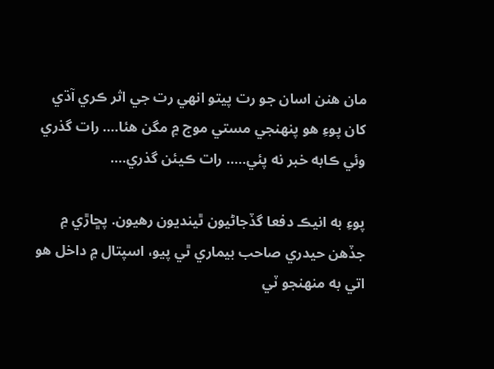مان هنن اسان جو رت پيتو انهي رت جي اثر ڪري آڌي کان پوءِ هو پنهنجي مستي موج ۾ مگن هئا…. رات گذري وئي ڪابه خبر نه پئي….. رات ڪيئن گذري….

پوءِ به انيڪ دفعا گڏجاڻيون ٿينديون رهيون. پڇاڙي ۾ جڏهن حيدري صاحب بيماري ٿي پيو، اسپتال ۾ داخل هو اتي به منهنجو ٽي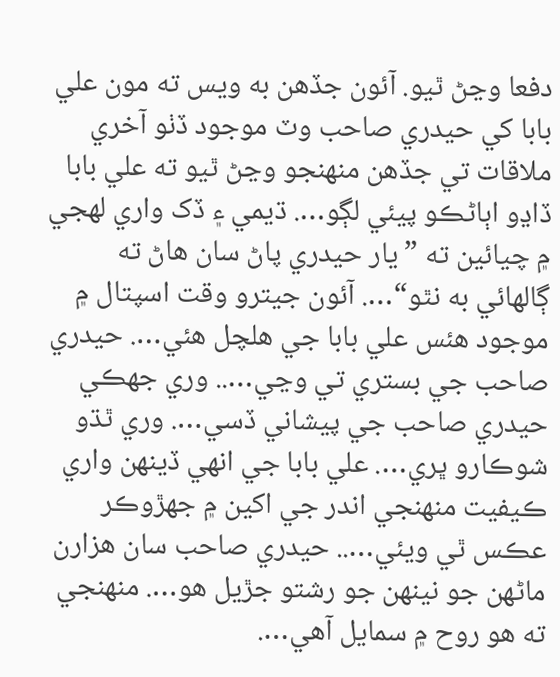دفعا وڃڻ ٿيو. آئون جڏهن به ويس ته مون علي بابا کي حيدري صاحب وٽ موجود ڏٺو آخري ملاقات تي جڏهن منهنجو وڃڻ ٿيو ته علي بابا ڏاڍو اٻاڻڪو پيئي لڳو…. ڌيمي ۽ ڏک واري لهجي ۾ چيائين ته ”يار حيدري پاڻ سان هاڻ ته ڳالهائي به نٿو“…. آئون جيترو وقت اسپتال ۾ موجود هئس علي بابا جي هلچل هئي…. حيدري صاحب جي بستري تي وڃي….. وري جهڪي حيدري صاحب جي پيشاني ڏسي…. وري ٿڌو شوڪارو ڀري…. علي بابا جي انهي ڏينهن واري ڪيفيت منهنجي اندر جي اکين ۾ جهڙوڪر عڪس ٿي ويئي….. حيدري صاحب سان هزارن ماڻهن جو نينهن جو رشتو جڙيل هو…. منهنجي ته هو روح ۾ سمايل آهي….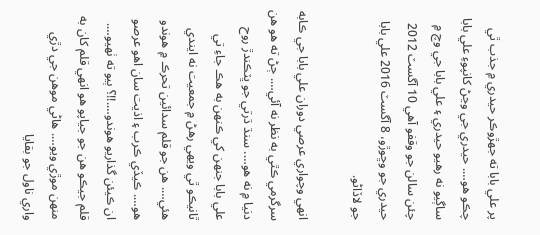پر علي بابا ته جهڙوڪر حيدري ۾ جذب ٿي چڪو هو…. حيدري جي وڃڻ کانپوءِ علي بابا ساڳيو نه رهيو حيدري ۽ علي بابا جي وچ ۾ چئن سالن جو وقفو آهي 10 آگسٽ 2012 حيدري جو وڇوڙو، 8 آگسٽ 2016 علي بابا جو لاڏاڻو.

انهي وچواري عرصي دوران علي بابا جي ڪابه سرگرمي ڪٿي به نظر نه آئي…. ڄڻ ته هو هن دنيا ۾ نه هو…. سنڌ ڌرتي جو ڀٽڪندڙ روح علي بابا جنهن کي ڪنهن به هڪ جاءِ تي ٿانيڪو ٿي ويهي رهڻ ۾ جمعيت نه ايندي هئي…. هن جو قلم سدائين تحرڪ ۾ هوندو هو…. ڪيڏي ڪرب ۽ اذيت سان اهو عرصو ان ڪيئن گذاريو هوندو….!!؟ ٻيو ته ٺهيو…. قلم جيڪو هن جو جياپو هو انهي قلم کان به منهن موڙي ويو…. هاڻي موهن جي دڙي واري ناول جو بقايا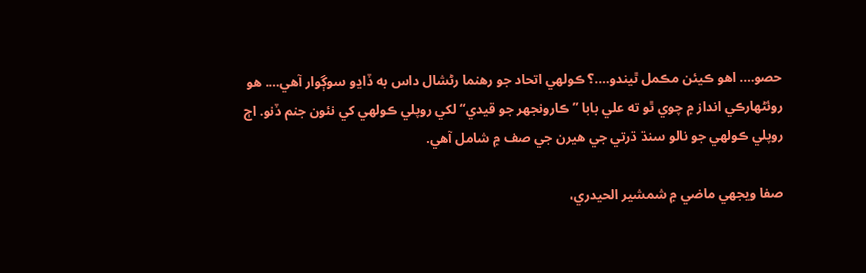حصو…. اهو ڪيئن مڪمل ٿيندو….؟ ڪولهي اتحاد جو رهنما رڻشال داس به ڏاڍو سوڳوار آهي…. هو روئڻهارڪي انداز ۾ چوي ٿو ته علي بابا ”ڪارونجهر جو قيدي“ لکي روپلي ڪولهي کي نئون جنم ڏنو. اڄ روپلي ڪولهي جو نالو سنڌ ڌرتي جي هيرن جي صف ۾ شامل آهي.

صفا ويجهي ماضي ۾ شمشير الحيدري،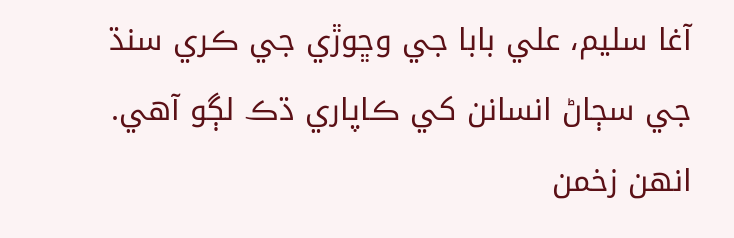آغا سليم، علي بابا جي وڇوڙي جي ڪري سنڌ جي سڄاڻ انسانن کي ڪاپاري ڌڪ لڳو آهي. انهن زخمن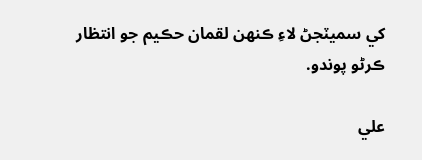کي سميٽجڻ لاءِ ڪنهن لقمان حڪيم جو انتظار ڪرڻو پوندو.

علي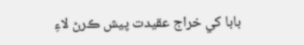بابا کي خراج عقيدت پيش ڪرڻ لاءِ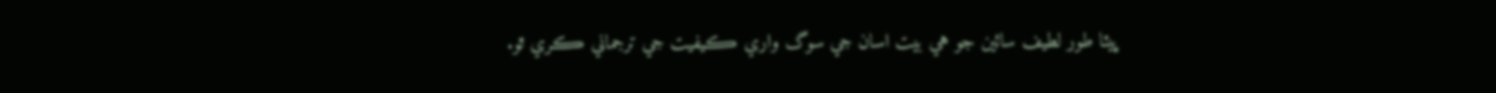ڀيٽا طور لطيف سائين جو هي بيت اسان جي سوگ واري ڪيفيت جي ترجماني ڪري ٿو.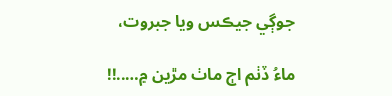جوڳي جيڪس ويا جبروت،

ماءُ ڏٺم اڄ ماٺ مڙين ۾…..!!